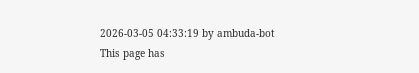2026-03-05 04:33:19 by ambuda-bot
This page has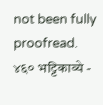not been fully proofread.
४६० भट्टिकाव्ये -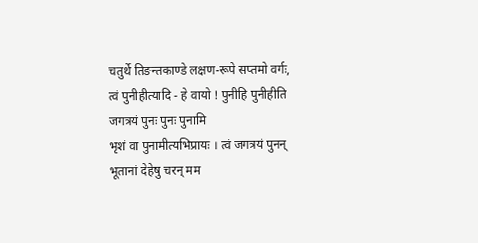चतुर्थे तिङन्तकाण्डे लक्षण-रूपे सप्तमो वर्गः,
त्वं पुनीहीत्यादि - हे वायो ! पुनीहि पुनीहीति जगत्रयं पुनः पुनः पुनामि
भृशं वा पुनामीत्यभिप्रायः । त्वं जगत्रयं पुनन् भूतानां देहेषु चरन् मम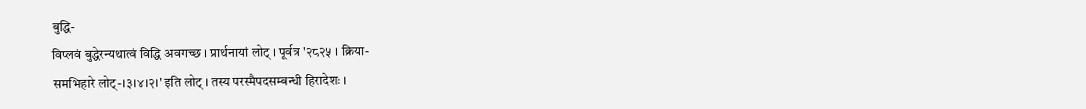बुद्धि-
विप्लवं बुद्धेरन्यथात्वं विद्धि अवगच्छ । प्रार्थनायां लोट् । पूर्वत्र '२८२५ । क्रिया-
समभिहारे लोट्-।३।४।२।' इति लोट् । तस्य परस्मैपदसम्बन्धी हिरादेशः ।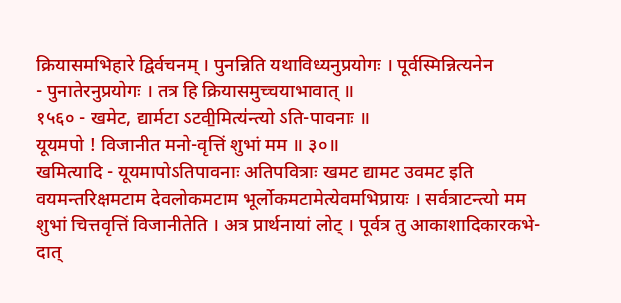क्रियासमभिहारे द्विर्वचनम् । पुनन्निति यथाविध्यनुप्रयोगः । पूर्वस्मिन्नित्यनेन
- पुनातेरनुप्रयोगः । तत्र हि क्रियासमुच्चयाभावात् ॥
१५६० - खमेट, द्यार्मटा ऽटवी॒मित्य॑न्त्यो ऽति-पावनाः ॥
यूयमपो ! विजानीत मनो-वृत्तिं शुभां मम ॥ ३०॥
खमित्यादि - यूयमापोऽतिपावनाः अतिपवित्राः खमट द्यामट उवमट इति
वयमन्तरिक्षमटाम देवलोकमटाम भूर्लोकमटामेत्येवमभिप्रायः । सर्वत्राटन्त्यो मम
शुभां चित्तवृत्तिं विजानीतेति । अत्र प्रार्थनायां लोट् । पूर्वत्र तु आकाशादिकारकभे-
दात्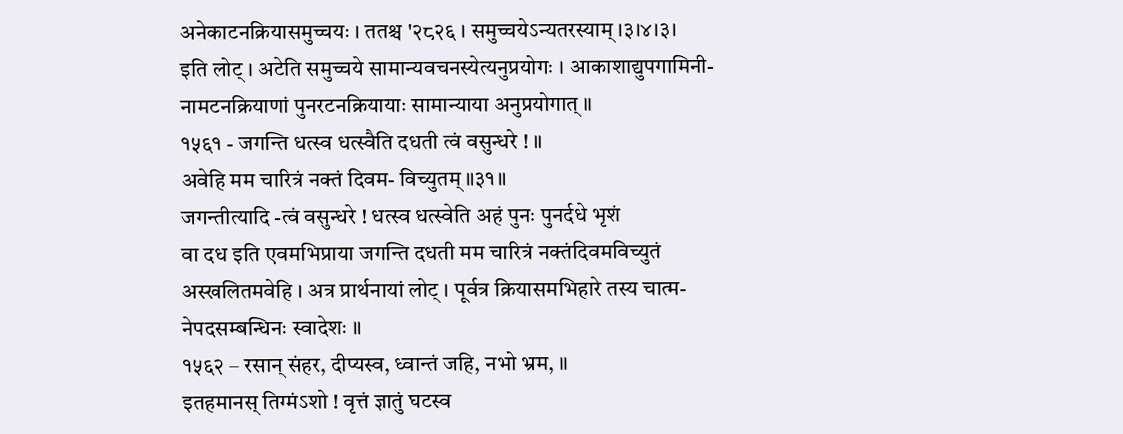अनेकाटनक्रियासमुच्चयः । ततश्च '२८२६ । समुच्चयेऽन्यतरस्याम् ।३।४।३।
इति लोट् । अटेति समुच्चये सामान्यवचनस्येत्यनुप्रयोगः । आकाशाद्युपगामिनी-
नामटनक्रियाणां पुनरटनक्रियायाः सामान्याया अनुप्रयोगात् ॥
१५६१ - जगन्ति धत्स्व धत्स्वैति दधती त्वं वसुन्धरे ! ॥
अवेहि मम चारित्रं नक्तं दिवम- विच्युतम् ॥३१॥
जगन्तीत्यादि -त्वं वसुन्धरे ! धत्स्व धत्स्वेति अहं पुनः पुनर्दधे भृशं
वा दध इति एवमभिप्राया जगन्ति दधती मम चारित्रं नक्तंदिवमविच्युतं
अस्खलितमवेहि । अत्र प्रार्थनायां लोट् । पूर्वत्र क्रियासमभिहारे तस्य चात्म-
नेपदसम्बन्धिनः स्वादेशः ॥
१५६२ – रसान् संहर, दीप्यस्व, ध्वान्तं जहि, नभो भ्रम, ॥
इतहमानस् तिग्मंऽशो ! वृत्तं ज्ञातुं घटस्व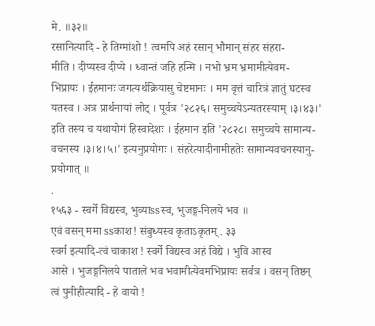मे. ॥३२॥
रसानित्यादि - हे तिग्मांशो ! त्वमपि अहं रसान् भौमान् संहर संहरा-
मीति । दीप्यस्व दीप्ये । ध्वान्तं जहि हन्मि । नभो भ्रम भ्रमामीत्येवम-
भिप्रायः । ईहमानः जगत्यर्थक्रियासु चेष्टमानः । मम वृत्तं चारित्रं ज्ञातुं घटस्व
यतस्व । अत्र प्रार्थनायां लोट् । पूर्वत्र '२८२६। समुच्चयेऽन्यतरस्याम् ।३।४३।'
इति तस्य च यथायोगं हिस्वादेशः । ईहमान इति '२८२८। समुच्चये सामान्य-
वचनस्य ।३।४।५।' इत्यनुप्रयोगः । संहरेत्यादीनामीहतेः सामान्यवचनस्यानु-
प्रयोगात् ॥
.
१५६३ - स्वर्गे विद्यस्व, भुव्याssस्व, भुजङ्ग-निलये भव ॥
एवं वसन् ममा ssकाश! संबुध्यस्व कृताऽकृतम् . ३३
स्वर्ग इत्यादि-त्वं चाकाश ! स्वर्गे विद्यस्व अहं विद्ये । भुवि आस्व
आसे । भुजङ्गनिलये पाताले भव भवामीत्येवमभिप्रायः सर्वत्र । वसन् तिष्ठन्
त्वं पुनीहीत्यादि - हे वायो !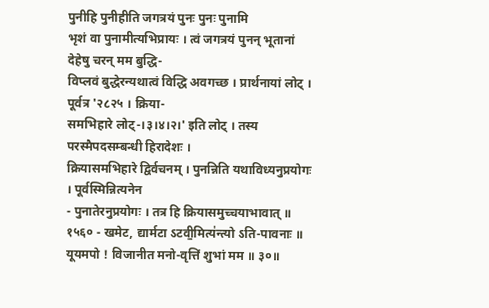पुनीहि पुनीहीति जगत्रयं पुनः पुनः पुनामि
भृशं वा पुनामीत्यभिप्रायः । त्वं जगत्रयं पुनन् भूतानां देहेषु चरन् मम बुद्धि-
विप्लवं बुद्धेरन्यथात्वं विद्धि अवगच्छ । प्रार्थनायां लोट् । पूर्वत्र '२८२५ । क्रिया-
समभिहारे लोट्-।३।४।२।' इति लोट् । तस्य परस्मैपदसम्बन्धी हिरादेशः ।
क्रियासमभिहारे द्विर्वचनम् । पुनन्निति यथाविध्यनुप्रयोगः । पूर्वस्मिन्नित्यनेन
- पुनातेरनुप्रयोगः । तत्र हि क्रियासमुच्चयाभावात् ॥
१५६० - खमेट, द्यार्मटा ऽटवी॒मित्य॑न्त्यो ऽति-पावनाः ॥
यूयमपो ! विजानीत मनो-वृत्तिं शुभां मम ॥ ३०॥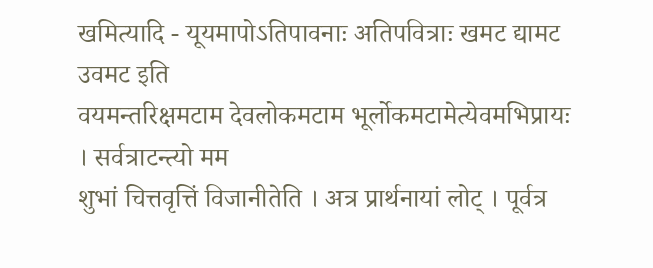खमित्यादि - यूयमापोऽतिपावनाः अतिपवित्राः खमट द्यामट उवमट इति
वयमन्तरिक्षमटाम देवलोकमटाम भूर्लोकमटामेत्येवमभिप्रायः । सर्वत्राटन्त्यो मम
शुभां चित्तवृत्तिं विजानीतेति । अत्र प्रार्थनायां लोट् । पूर्वत्र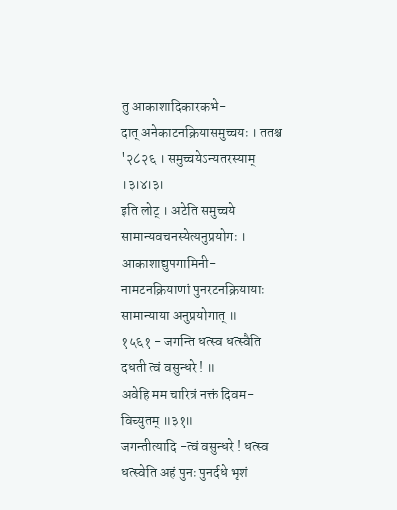तु आकाशादिकारकभे-
दात् अनेकाटनक्रियासमुच्चयः । ततश्च '२८२६ । समुच्चयेऽन्यतरस्याम् ।३।४।३।
इति लोट् । अटेति समुच्चये सामान्यवचनस्येत्यनुप्रयोगः । आकाशाद्युपगामिनी-
नामटनक्रियाणां पुनरटनक्रियायाः सामान्याया अनुप्रयोगात् ॥
१५६१ - जगन्ति धत्स्व धत्स्वैति दधती त्वं वसुन्धरे ! ॥
अवेहि मम चारित्रं नक्तं दिवम- विच्युतम् ॥३१॥
जगन्तीत्यादि -त्वं वसुन्धरे ! धत्स्व धत्स्वेति अहं पुनः पुनर्दधे भृशं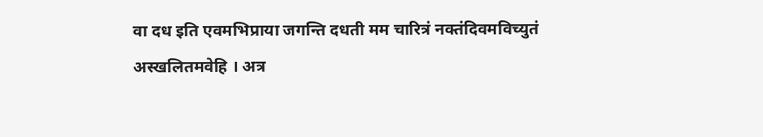वा दध इति एवमभिप्राया जगन्ति दधती मम चारित्रं नक्तंदिवमविच्युतं
अस्खलितमवेहि । अत्र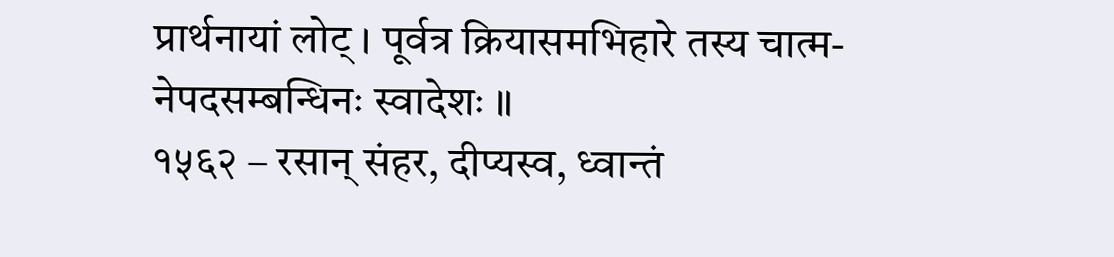प्रार्थनायां लोट् । पूर्वत्र क्रियासमभिहारे तस्य चात्म-
नेपदसम्बन्धिनः स्वादेशः ॥
१५६२ – रसान् संहर, दीप्यस्व, ध्वान्तं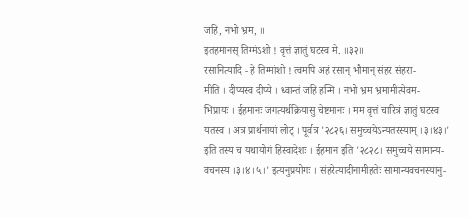जहि, नभो भ्रम, ॥
इतहमानस् तिग्मंऽशो ! वृत्तं ज्ञातुं घटस्व मे. ॥३२॥
रसानित्यादि - हे तिग्मांशो ! त्वमपि अहं रसान् भौमान् संहर संहरा-
मीति । दीप्यस्व दीप्ये । ध्वान्तं जहि हन्मि । नभो भ्रम भ्रमामीत्येवम-
भिप्रायः । ईहमानः जगत्यर्थक्रियासु चेष्टमानः । मम वृत्तं चारित्रं ज्ञातुं घटस्व
यतस्व । अत्र प्रार्थनायां लोट् । पूर्वत्र '२८२६। समुच्चयेऽन्यतरस्याम् ।३।४३।'
इति तस्य च यथायोगं हिस्वादेशः । ईहमान इति '२८२८। समुच्चये सामान्य-
वचनस्य ।३।४।५।' इत्यनुप्रयोगः । संहरेत्यादीनामीहतेः सामान्यवचनस्यानु-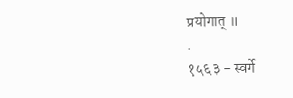प्रयोगात् ॥
.
१५६३ - स्वर्गे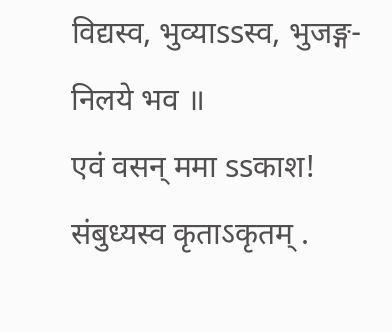विद्यस्व, भुव्याssस्व, भुजङ्ग-निलये भव ॥
एवं वसन् ममा ssकाश! संबुध्यस्व कृताऽकृतम् .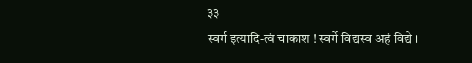३३
स्वर्ग इत्यादि-त्वं चाकाश ! स्वर्गे विद्यस्व अहं विद्ये ।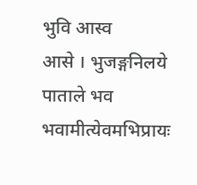भुवि आस्व
आसे । भुजङ्गनिलये पाताले भव भवामीत्येवमभिप्रायः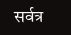सर्वत्र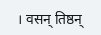। वसन् तिष्ठन्